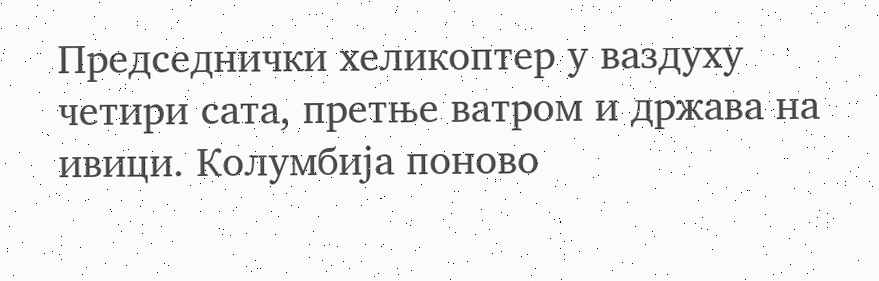Председнички хеликоптер у ваздуху четири сата, претње ватром и држава на ивици. Колумбија поново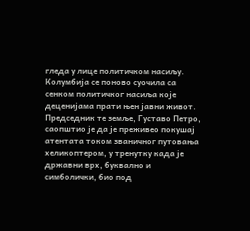гледа у лице политичком насиљу.
Колумбија се поново суочила са сенком политичког насиља које деценијама прати њен јавни живот. Председник те земље, Густаво Петро, саопштио је да је преживео покушај атентата током званичног путовања хеликоптером, у тренутку када је државни врх, буквално и симболички, био под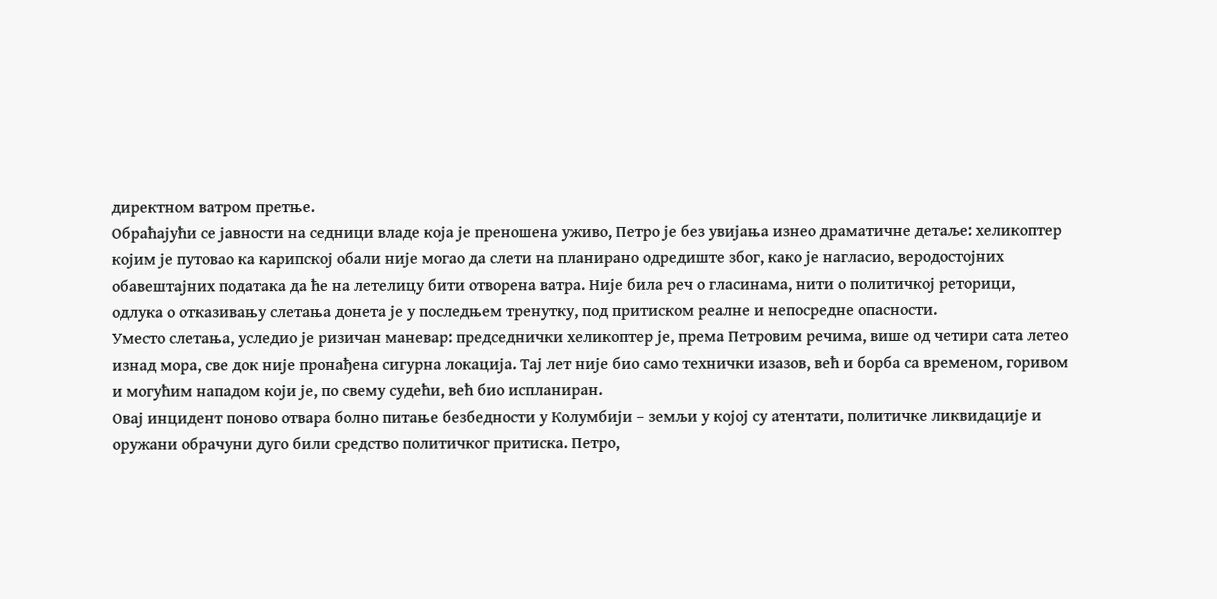директном ватром претње.
Обраћајући се јавности на седници владе која је преношена уживо, Петро је без увијања изнео драматичне детаље: хеликоптер којим је путовао ка карипској обали није могао да слети на планирано одредиште због, како је нагласио, веродостојних обавештајних података да ће на летелицу бити отворена ватра. Није била реч о гласинама, нити о политичкој реторици, одлука о отказивању слетања донета је у последњем тренутку, под притиском реалне и непосредне опасности.
Уместо слетања, уследио је ризичан маневар: председнички хеликоптер је, према Петровим речима, више од четири сата летео изнад мора, све док није пронађена сигурна локација. Тај лет није био само технички изазов, већ и борба са временом, горивом и могућим нападом који је, по свему судећи, већ био испланиран.
Овај инцидент поново отвара болно питање безбедности у Колумбији – земљи у којој су атентати, политичке ликвидације и оружани обрачуни дуго били средство политичког притиска. Петро,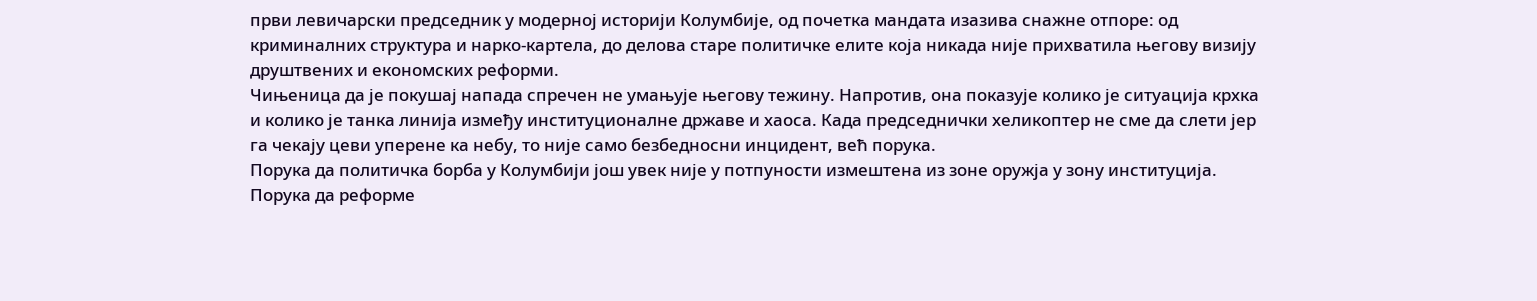први левичарски председник у модерној историји Колумбије, од почетка мандата изазива снажне отпоре: од криминалних структура и нарко-картела, до делова старе политичке елите која никада није прихватила његову визију друштвених и економских реформи.
Чињеница да је покушај напада спречен не умањује његову тежину. Напротив, она показује колико је ситуација крхка и колико је танка линија између институционалне државе и хаоса. Када председнички хеликоптер не сме да слети јер га чекају цеви уперене ка небу, то није само безбедносни инцидент, већ порука.
Порука да политичка борба у Колумбији још увек није у потпуности измештена из зоне оружја у зону институција. Порука да реформе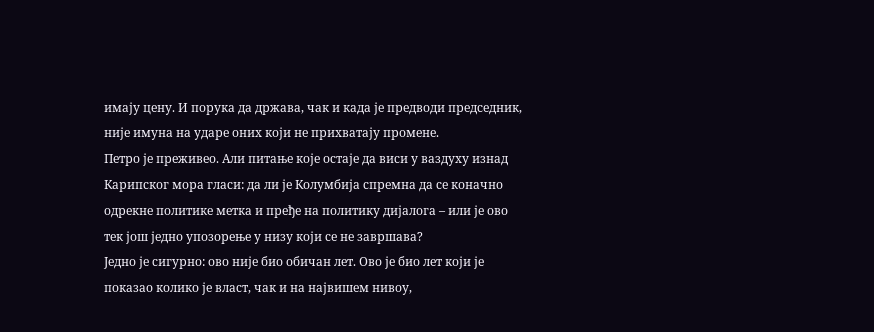имају цену. И порука да држава, чак и када је предводи председник, није имуна на ударе оних који не прихватају промене.
Петро је преживео. Али питање које остаје да виси у ваздуху изнад Карипског мора гласи: да ли је Колумбија спремна да се коначно одрекне политике метка и пређе на политику дијалога – или је ово тек још једно упозорење у низу који се не завршава?
Једно је сигурно: ово није био обичан лет. Ово је био лет који је показао колико је власт, чак и на највишем нивоу,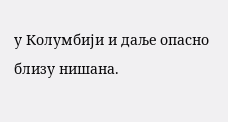у Колумбији и даље опасно близу нишана.